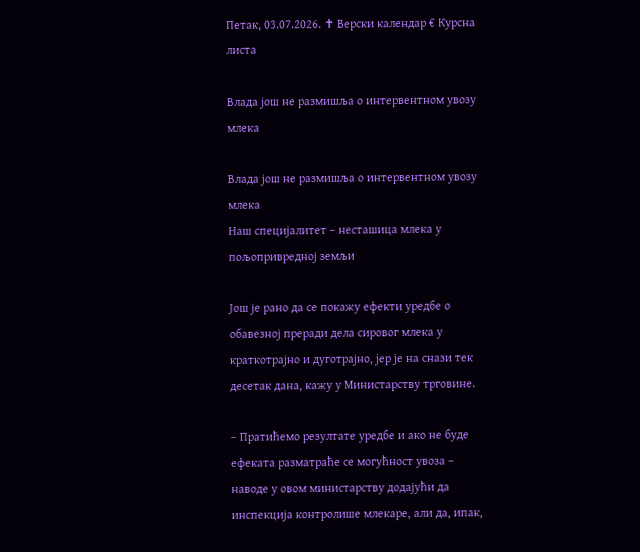Петак, 03.07.2026. ✝ Верски календар € Курсна листа

Влада још не размишља о интервентном увозу млека

Влада још не размишља о интервентном увозу млека
Наш специјалитет – несташица млека у пољопривредној земљи

Још је рано да се покажу ефекти уредбе о обавезној преради дела сировог млека у краткотрајно и дуготрајно, јер је на снази тек десетак дана, кажу у Министарству трговине.

– Пратићемо резултате уредбе и ако не буде ефеката разматраће се могућност увоза – наводе у овом министарству додајући да инспекција контролише млекаре, али да, ипак,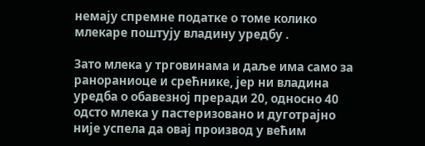немају спремне податке о томе колико млекаре поштују владину уредбу .

Зато млека у трговинама и даље има само за ранораниоце и срећнике, јер ни владина уредба о обавезној преради 20, односно 40 одсто млека у пастеризовано и дуготрајно није успела да овај производ у већим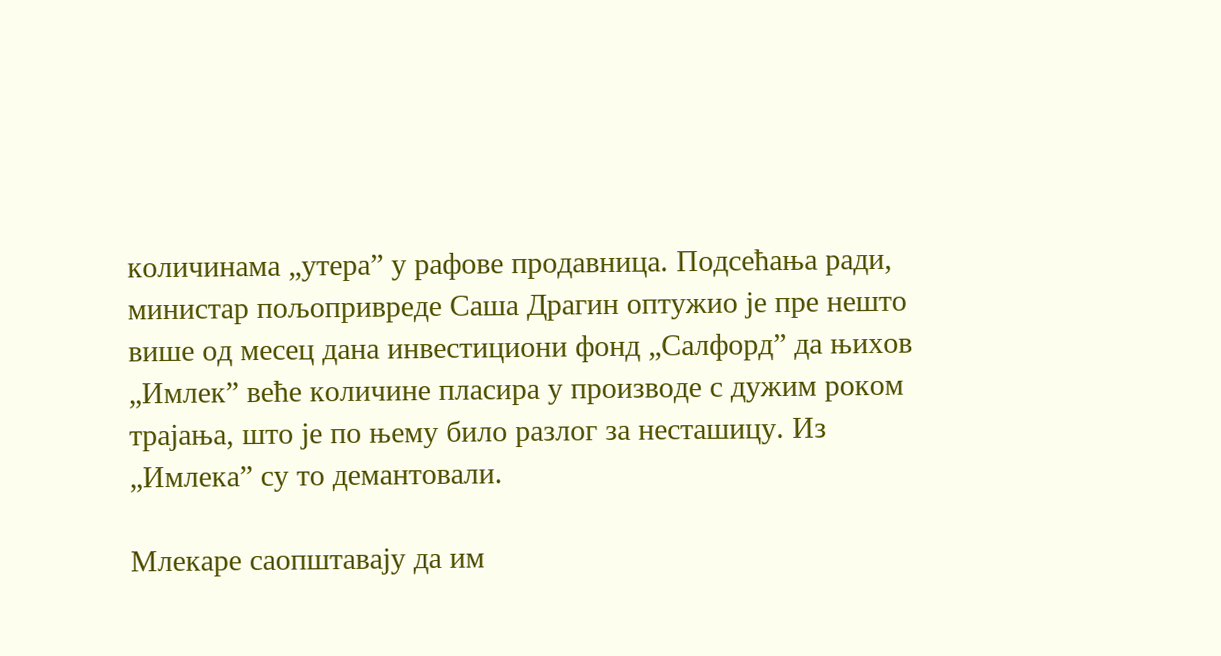количинама „утера” у рафове продавница. Подсећања ради, министар пољопривреде Саша Драгин оптужио је пре нешто више од месец дана инвестициони фонд „Салфорд” да њихов „Имлек” веће количине пласира у производе с дужим роком трајања, што је по њему било разлог за несташицу. Из „Имлека” су то демантовали.

Млекаре саопштавају да им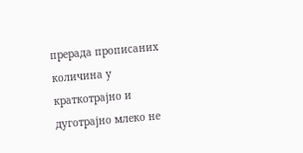прерада прописаних количина у краткотрајно и дуготрајно млеко не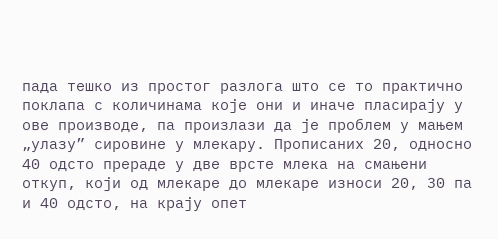пада тешко из простог разлога што се то практично поклапа с количинама које они и иначе пласирају у ове производе, па произлази да је проблем у мањем „улазу” сировине у млекару. Прописаних 20, односно 40 одсто прераде у две врсте млека на смањени откуп, који од млекаре до млекаре износи 20, 30 па и 40 одсто, на крају опет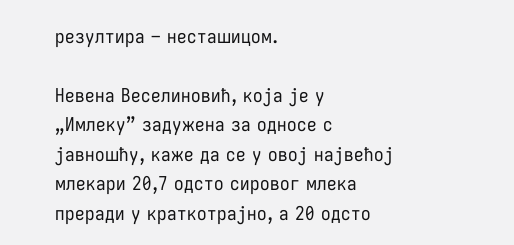резултира – несташицом.

Невена Веселиновић, која је у „Имлеку” задужена за односе с јавношћу, каже да се у овој највећој млекари 20,7 одсто сировог млека преради у краткотрајно, а 20 одсто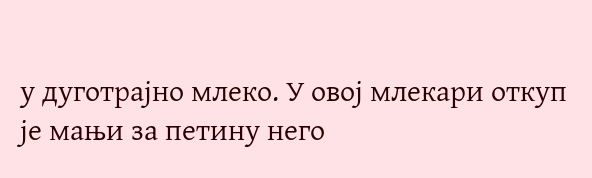у дуготрајно млеко. У овој млекари откуп је мањи за петину него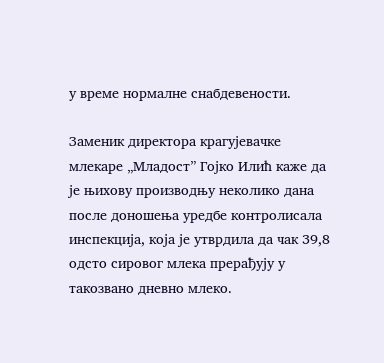у време нормалне снабдевености.

Заменик директора крагујевачке млекаре „Младост” Гојко Илић каже да је њихову производњу неколико дана после доношења уредбе контролисала инспекција, која је утврдила да чак 39,8 одсто сировог млека прерађују у такозвано дневно млеко.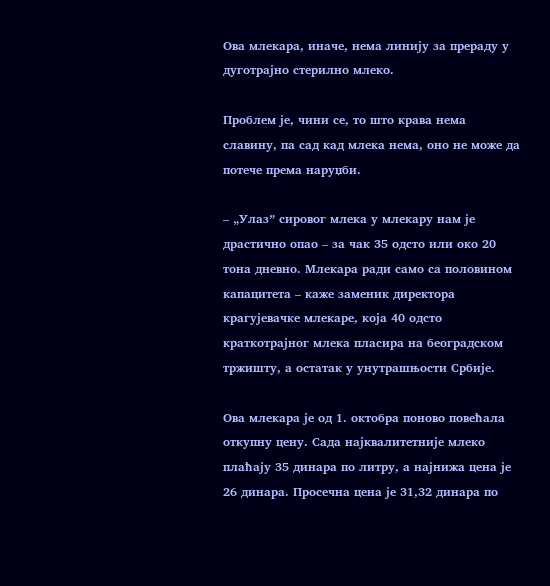Ова млекара, иначе, нема линију за прераду у дуготрајно стерилно млеко.

Проблем је, чини се, то што крава нема славину, па сад кад млека нема, оно не може да потече према наруџби.

– „Улаз” сировог млека у млекару нам је драстично опао – за чак 35 одсто или око 20 тона дневно. Млекара ради само са половином капацитета – каже заменик директора крагујевачке млекаре, која 40 одсто краткотрајног млека пласира на београдском тржишту, а остатак у унутрашњости Србије.

Ова млекара је од 1. октобра поново повећала откупну цену. Сада најквалитетније млеко плаћају 35 динара по литру, а најнижа цена је 26 динара. Просечна цена је 31,32 динара по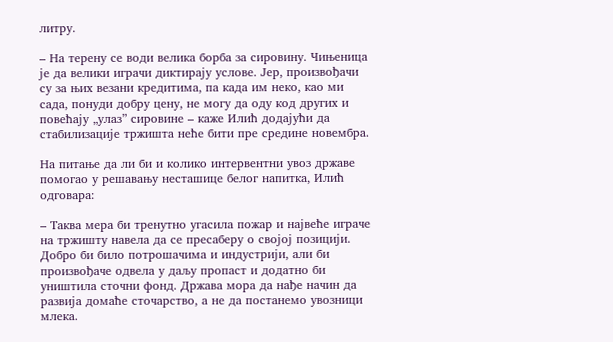литру.

– На терену се води велика борба за сировину. Чињеница је да велики играчи диктирају услове. Јер, произвођачи су за њих везани кредитима, па када им неко, као ми сада, понуди добру цену, не могу да оду код других и повећају „улаз” сировине – каже Илић додајући да стабилизације тржишта неће бити пре средине новембра.

На питање да ли би и колико интервентни увоз државе помогао у решавању несташице белог напитка, Илић одговара:

– Таква мера би тренутно угасила пожар и највеће играче на тржишту навела да се пресаберу о својој позицији. Добро би било потрошачима и индустрији, али би произвођаче одвела у даљу пропаст и додатно би уништила сточни фонд. Држава мора да нађе начин да развија домаће сточарство, а не да постанемо увозници млека.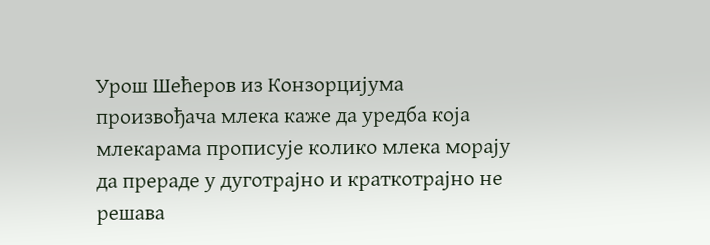Урош Шећеров из Конзорцијума произвођача млека каже да уредба која млекарама прописује колико млека морају да прераде у дуготрајно и краткотрајно не решава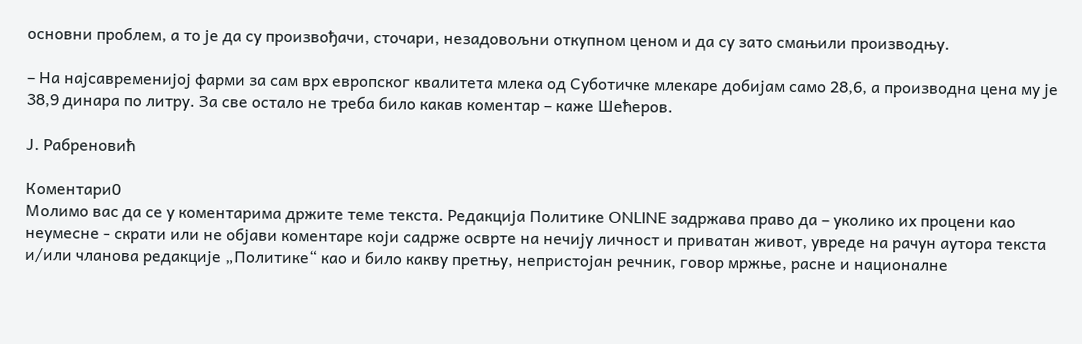основни проблем, а то је да су произвођачи, сточари, незадовољни откупном ценом и да су зато смањили производњу.

– На најсавременијој фарми за сам врх европског квалитета млека од Суботичке млекаре добијам само 28,6, а производна цена му је 38,9 динара по литру. За све остало не треба било какав коментар – каже Шећеров.

Ј. Рабреновић

Коментари0
Молимо вас да се у коментарима држите теме текста. Редакција Политике ONLINE задржава право да – уколико их процени као неумесне - скрати или не објави коментаре који садрже осврте на нечију личност и приватан живот, увреде на рачун аутора текста и/или чланова редакције „Политике“ као и било какву претњу, непристојан речник, говор мржње, расне и националне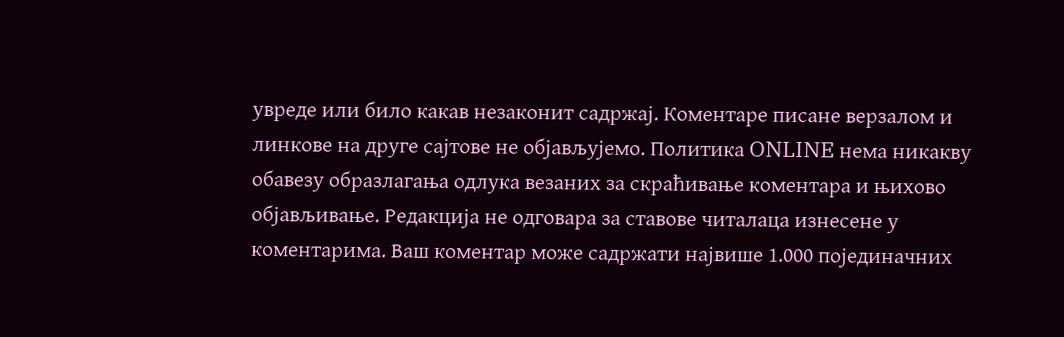увреде или било какав незаконит садржај. Коментаре писане верзалом и линкове на друге сајтове не објављујемо. Политика ONLINE нема никакву обавезу образлагања одлука везаних за скраћивање коментара и њихово објављивање. Редакција не одговара за ставове читалаца изнесене у коментарима. Ваш коментар може садржати највише 1.000 појединачних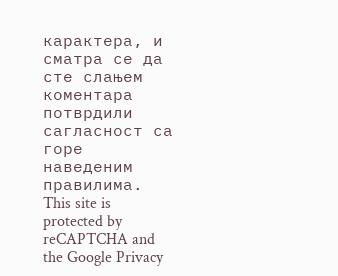карактера, и сматра се да сте слањем коментара потврдили сагласност са горе наведеним правилима.
This site is protected by reCAPTCHA and the Google Privacy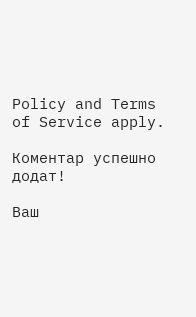Policy and Terms of Service apply.

Комeнтар успeшно додат!

Ваш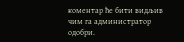комeнтар ћe бити видљив чим га администратор одобри.